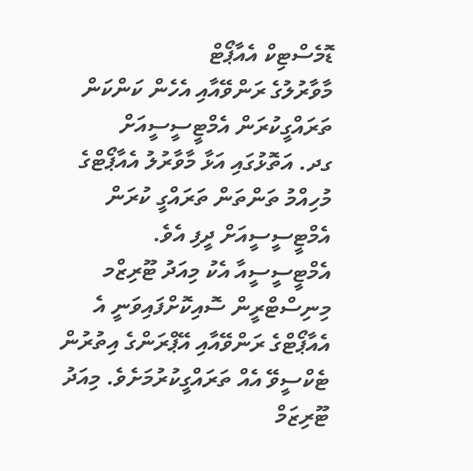ޑޮމެސްޓިކް އެއާޕޯޓް
މާވާރުލުގެ ރަންވޭއާއި އެހެން ކަންކަން ތަރައްގީކުރަން އެމްޓީސީސީއަށް
ގދ. އަތޮޅުގައި އަޅާ މާވާރުލު އެއާޕޯޓްގެ މުހިއްމު ތަންތަން ތަރައްގީ ކުރަން އެމްޓީސީސީއަށް ދީފި އެވެ.
އެމްޓީސީސީއާ އެކު މިއަދު ޓޫރިޒްމ މިނިސްޓްރީން ސޮއިކޮށްފައިވަނީ އެ އެއާޕޯޓްގެ ރަންވޭއާއި އޭޕްރަންގެ އިތުރުން ޓެކްސީވޭ އެއް ތަރައްގީކުރުމަށެވެ. މިއަދު ޓޫރިޒަމް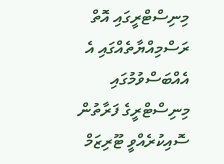މިނިސްޓްރީގައި އޮތް ރަސްމިއްޔާތެއްގައި އެ އެއްބަސްވުމުގައި މިނިސްޓްރީގެ ފަރާތުން ސޮއިކުރެއްވީ ޓޫރިޒަމް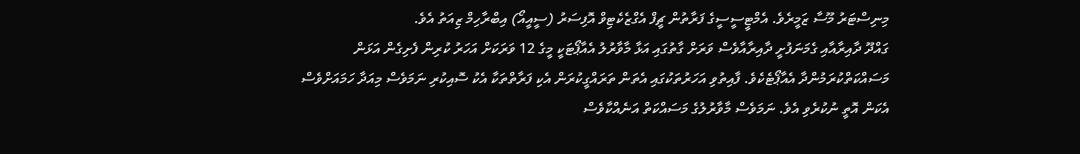މިނިސްޓަރު މޫސާ ޒަމީރެވެ. އެމްޓީސީސީގެ ފަރާތުން ޗީފް އެގްޒެކެޓިވް އޮފިސަރު (ސީއީއޯ) އިބްރާހިމް ޒިއަތު އެވެ.
ގައްދޫ ދާއިރާއާއި ގެމަނަފުށީ ދާއިރާއާވެސް ވަރަށް ގާތުގައި އަޅާ މާވާރުލު އެއާޕޯޓަކީ މީގެ 12 ވަރަކަށް އަހަރު ކުރިން ފެށިގެން އަޅަން މަސައްކަތްކުރަމުންދާ އެއާޕޯޓެކެވެ. ފާއިތުވި އަހަރުތަކުގައި އެތަން ތަރައްގީކުރަން އެކި ފަރާތްތަކާ އެކު ސޮއިކުރި ނަމަވެސް މިއަދާ ހަމައަށްވެސް އެކަން އޮތީ ނުކުރެވި އެވެ. ނަމަވެސް މާވާރުލުގެ މަސައްކަތް އަނެއްކާވެސް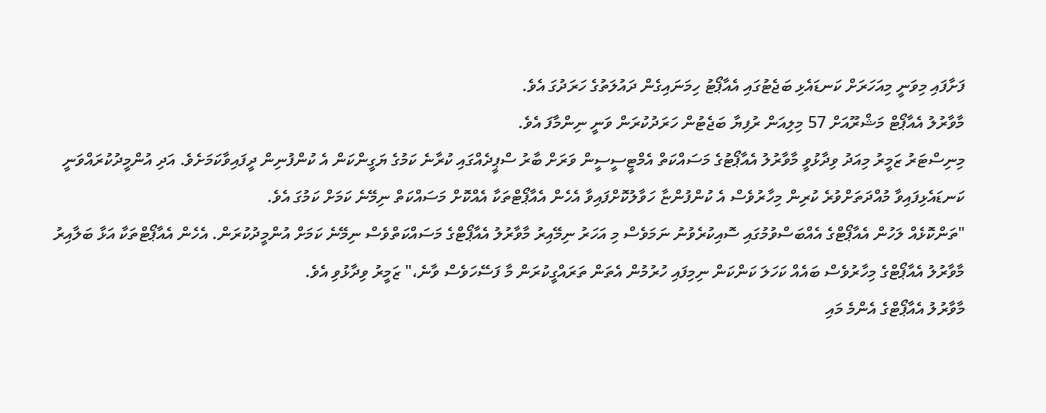ފަށާފައި މިވަނީ މިއަހަރަށް ކަނޑައެޅި ބަޖެޓުގައި އެއާޕޯޓު ހިމަނައިގެން ދައުލަތުގެ ހަރަދުގަ އެވެ.
މާވާރުލު އެއާޕޯޓް މަޝްރޫއަށް 57 މިލިއަން ރުފިޔާ ބަޖެޓުން ހަރަދުކުރަން ވަނީ ނިންމާފަ އެވެ.
މިނިސްޓަރު ޒަމީރު މިއަދު ވިދާޅުވީ މާވާރުލު އެއާޕޯޓުގެ މަސައްކަތް އެމްޓީސީސީން ވަރަށް ބާރު ސްޕީދެއްގައި ކުރާނެ ކަމުގެ ޔަގީންކަން އެ ކުންފުނިން ދީފައިވާކަމަށެވެ. އަދި އުންމީދުކުރައްވަނީ ކަނޑައެޅިފައިވާ މުއްދަތަށްވުރެ ކުރިން މިހާރުވެސް އެ ކުންފުންޏާ ހަވާލުކޮށްފައިވާ އެހެން އެއާޕޯޓްތަކާ އެއްކޮށް މަސައްކަތް ނިމޭނެ ކަމަށް ކަމުގަ އެވެ.
"ތަންކޮޅެއް ލަހުން އެއާޕޯޓްގެ އެއްބަސްވުމުގައި ސޮއިކުރެވުނު ނަމަވެސް މި އަހަރު ނިމޭއިރު މާވާރުލު އެއާޕޯޓްގެ މަސައްކަތްވެސް ނިމޭނެ ކަމަށް އުންމީދުކުރަން. އެހެން އެއާޕޯޓްތަކާ އަޅާ ބަލާއިރު މާވާރުލު އެއާޕޯޓްގެ މިހާރުވެސް ބައެއް ކަހަލަ ކަންކަން ނިމިފައި ހުރުމުން އެތަން ތަރައްގީކުރަން މާ ފަސޭހަވެސް ވާނެ،" ޒަމީރު ވިދާޅުވި އެވެ.
މާވާރުލު އެއާޕޯޓްގެ އެންމެ މައި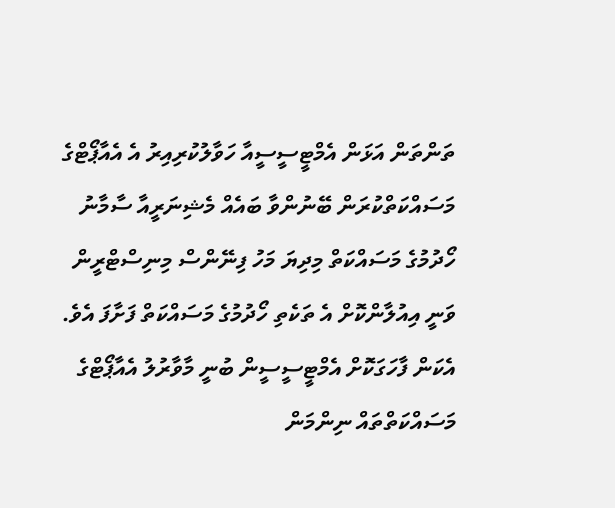ތަންތަން އަޅަން އެމްޓީސީސީއާ ހަވާލުކުރިއިރު އެ އެއާޕޯޓްގެ މަސައްކަތްކުރަން ބޭނުންވާ ބައެއް މެޝިނަރީއާ ސާމާނު ހޯދުމުގެ މަސައްކަތް މިދިޔަ މަހު ފިނޭންސް މިނިސްޓްރީން ވަނީ އިއުލާންކޮށް އެ ތަކެތި ހޯދުމުގެ މަސައްކަތް ފަށާފަ އެވެ.
އެކަން ފާހަގަކޮށް އެމްޓީސީސީން ބުނީ މާވާރުލު އެއާޕޯޓްގެ މަސައްކަތްތައް ނިންމަން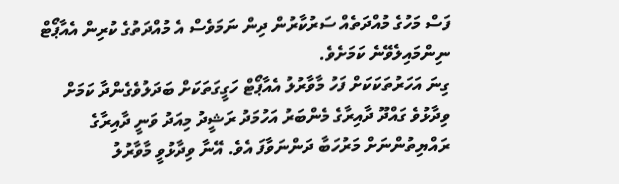ފަސް މަހުގެ މުއްދަތެއް ސަރުކާރުން ދިން ނަމަވެސް އެ މުއްދަތުގެ ކުރިން އެއާޕޯޓް ނިންމައިލެވޭނެ ކަމަށެވެ.
ގިނަ އަހަރުތަކަކަށް ފަހު މާވާރުލު އެއާޕޯޓް ހަގީގަތަކަށް ބަދަލުވެގެންދާ ކަމަށް ވިދާޅުވެ ގައްދޫ ދާއިރާގެ މެންބަރު އަހުމަދު ރަޝީދު މިއަދު ވަނީ ދާއިރާގެ ރައްޔިތުންނަށް މަރުހަބާ ދަންނަވާފަ އެވެ. އޭނާ ވިދާޅުވީ މާވާރުލު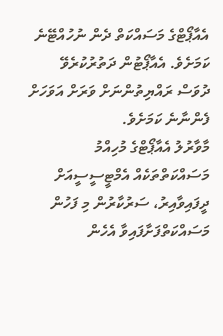އެއާޕޯޓްގެ މަސައްކަތް ދެން ނުހުއްޓޭނެ ކަމަށެވެ. އެއާޕޯޓުން ދަތުރުކުރެވޭ ދުވަސް ރައްޔިތުންނަށް ވަރަށް އަވަހަށް ފެންނާނެ ކަމަށެވެ.
މާވާރުލު އެއާޕޯޓްގެ މުހިއްމު މަސައްކަތްތަކެއް އެމްޓީސީސީއަށް ދީފައިވާއިރު، ސަރުކާރުން މި ފަހުން މަސައްކަތްފަށާފައިވާ އެހެން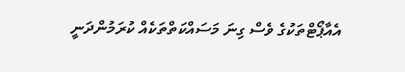އެއާޕޯޓްތަކުގެ ވެސް ގިނަ މަސައްކަތްތަކެއް ކުރަމުންދަނީ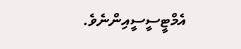އެމްޓީސީސީއިންނެވެ.